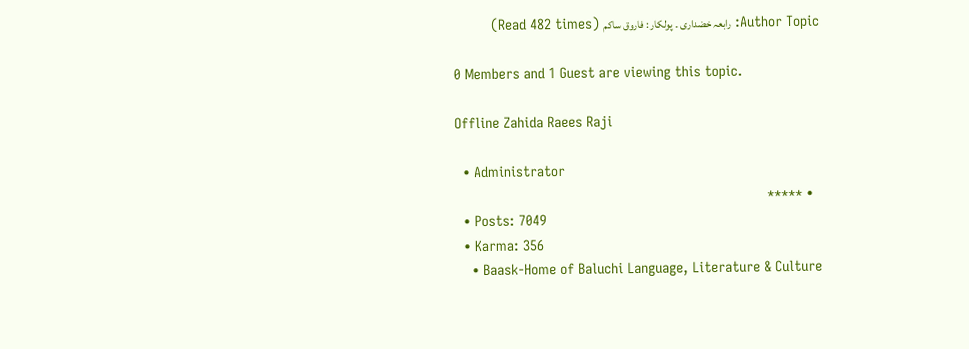Author Topic: رابعہ خضداری ۔ پولکار : فاروق ساکم  (Read 482 times)

0 Members and 1 Guest are viewing this topic.

Offline Zahida Raees Raji

  • Administrator
  • *****
  • Posts: 7049
  • Karma: 356
    • Baask-Home of Baluchi Language, Literature & Culture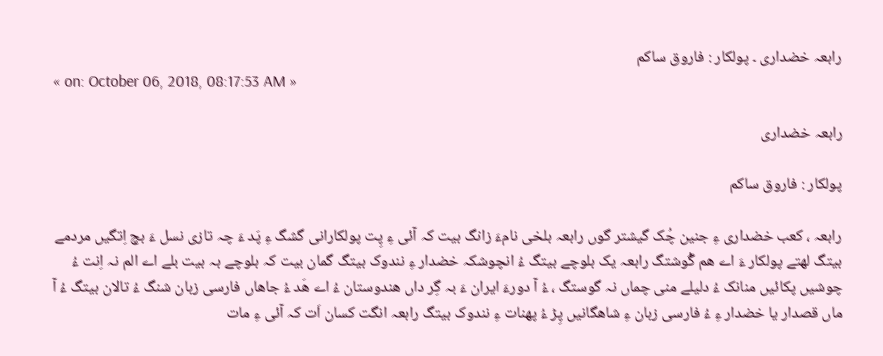رابعہ خضداری ۔ پولکار : فاروق ساکم
« on: October 06, 2018, 08:17:53 AM »

رابعہ خضداری

پولکار : فاروق ساکم

رابعہ ، کعب خضداری ءِ جنین چُک گیشتر گوں رابعہ بلخی نامءَ زانگ بیت کہ آئی ءِ پِت پولکارانی گشگ ءِ پَد ءَ چہ تازی نسل ءَ بچ اِتگیں مردمے بیتگ لھتے پولکار ءَ اے ھم گْوشتگ رابعہ یک بلوچے بیتگ ءُ انچوشکہ خضدار ءِ نندوک بیتگ گمان بیت کہ بلوچے بہ بیت بلے اے الم نہ اِنت ءُ چوشیں پکائیں منانک ءُ دلیلے منی چماں نہ گوستگ ، ءُ آ دورءَ ایران ءَ بہ گِر داں ھندوستان ءُ اے ھَد ءُ جاھاں فارسی زبان شنگ ءُ تالان بیتگ ءُ آ ماں قصدار یا خضدار ءِ ءُ فارسی زبان ءِ شاھگانیں پِڑ ءُ پھنات ءِ نندوک بیتگ رابعہ انگت کسان اَت کہ آئی ءِ مات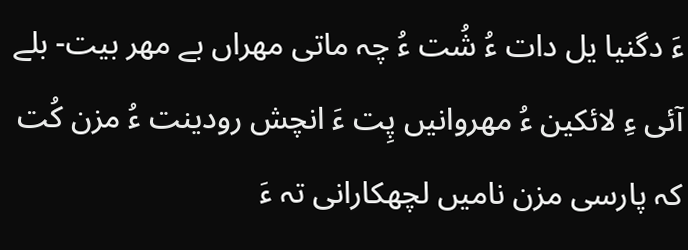ءَ دگنیا یل دات ءُ شُت ءُ چہ ماتی مھراں بے مھر بیت- بلے آئی ءِ لائکین ءُ مھروانیں پِت ءَ انچش رودینت ءُ مزن کُت کہ پارسی مزن نامیں لچھکارانی تہ ءَ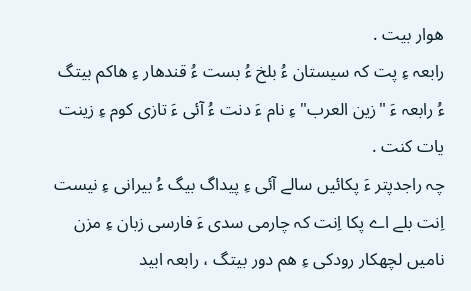ھوار بیت .
رابعہ ءِ پت کہ سیستان ءُ بلخ ءُ بست ءُ قندھار ءِ ھاکم بیتگ ءُ رابعہ ءَ "زین العرب" ءِ نام ءَ دنت ءُ آئی ءَ تازی کوم ءِ زینت یات کنت .
چہ راجدپتر ءَ پکائیں سالے آئی ءِ پیداگ بیگ ءُ بیرانی ءِ نیست اِنت بلے اے پکا اِنت کہ چارمی سدی ءَ فارسی زبان ءِ مزن نامیں لچھکار رودکی ءِ ھم دور بیتگ ، رابعہ ابید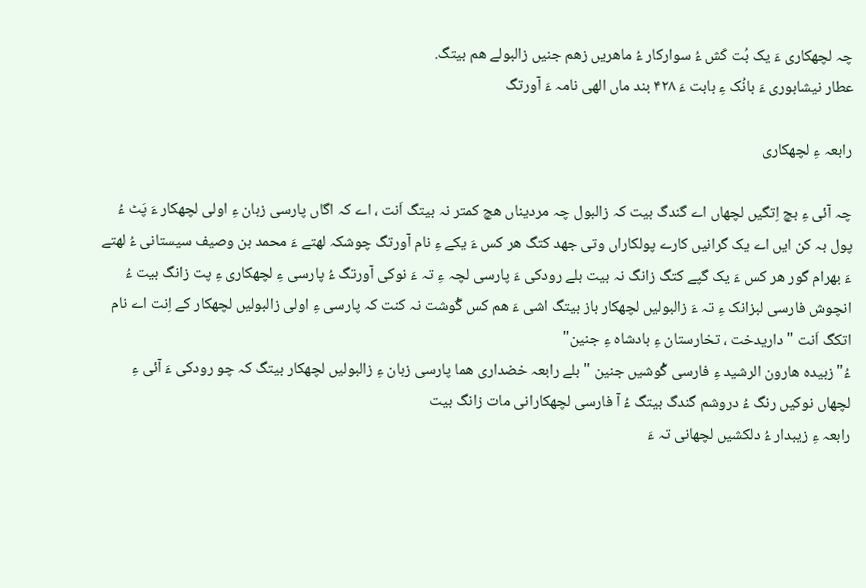چہ لچھکاری ءَ یک بُت کَش ءُ سوارکار ءُ ماھریں زھم جنیں زالبولے ھم بیتگ.
عطار نیشابوری ءَ بانُک ءِ بابت ءَ ۴۲۸ بند ماں الھی نامہ ءَ آورتگ

رابعہ ءِ لچھکاری

چہ آئی ءِ بچ اِتگیں لچھاں اے گندگ بیت کہ زالبول چہ مردیناں ھچ کمتر نہ بیتگ اَنت ، اے کہ اگاں پارسی زبان ءِ اولی لچھکار ءَ پَٹ ءُ پول بہ کن ایں اے یک گرانیں کارے پولکاراں وتی جھد کتگ ھر کس ءَ یکے ءِ نام آورتگ چوشکہ لھتے ءَ محمد بن وصیف سیستانی ءُ لھتے ءَ بھرام گور ھر کس ءَ یک گپے کتگ زانگ نہ بیت بلے رودکی ءَ پارسی لچہ ءِ تہ ءَ نوکی آورتگ ءُ پارسی ءِ لچھکاری ءِ پت زانگ بیت ءُ انچوش فارسی لبزانک ءِ تہ ءَ زالبولیں لچھکار باز بیتگ اشی ءَ ھم کس گْوشت نہ کنت کہ پارسی ءِ اولی زالبولیں لچھکار کے اِنت اے نام اتکگ اَنت " داریدخت ، تخارستان ءِ بادشاہ ءِ جنین"
ءُ"زبیدہ ھارون الرشید ءِ فارسی گْوشیں جنین " بلے رابعہ خضداری ھما پارسی زبان ءِ زالبولیں لچھکار بیتگ کہ چو رودکی ءَ آئی ءِ لچھاں نوکیں رنگ ءُ دروشم گندگ بیتگ ءُ آ فارسی لچھکارانی مات زانگ بیت
رابعہ ءِ زیبدار ءُ دلکشیں لچھانی تہ ءَ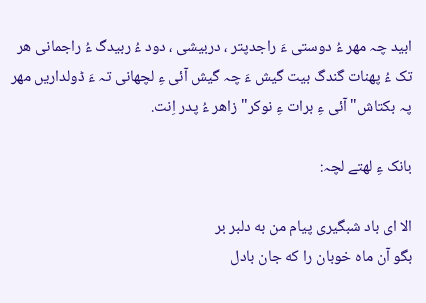ابید چہ مھر ءُ دوستی ءَ راجدپتر ، دربیشی ، دود ءُ ربیدگ ءُ راجمانی ھر تک ءُ پھنات گندگ بیت گیش ءَ چہ گیش آئی ءِ لچھانی تہ ءَ ڈولداریں مھر پہ بکتاش" آئی ءِ برات ءِ نوکر" زاھر ءُ پدر اِنت.

بانک ءِ لھتے لچہ:

الا ای باد شبگيری پيام من به دلبر بر
بگو آن ماه خوبان را که جان بادل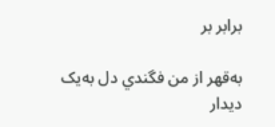برابر بر

به‌قهر از من فگندي دل به‌يک ديدار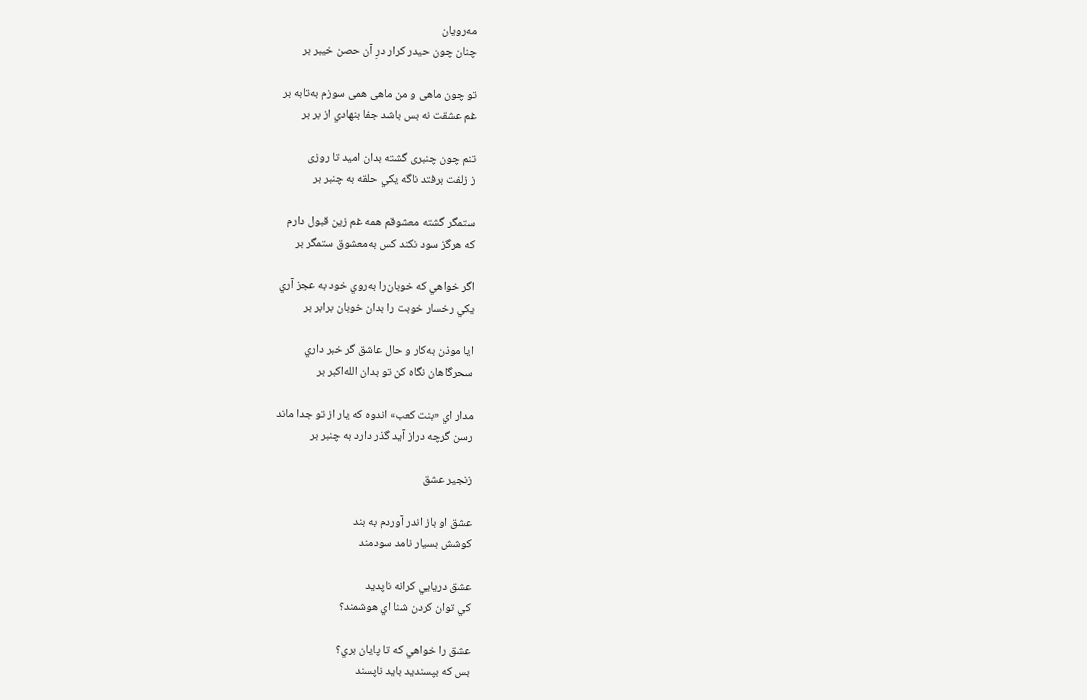مه‌رويان
چنان چون حيدر کرار درِ آن حصن خيبر بر

تو چون ماهی و من ماهی همی سوزم به‌تابه بر
غم عشقت نه بس باشد جفا بنهادي از بر بر

تنم چون چنبری گشته بدان اميد تا روزی
ز زلفت برفتد ناگه يکي حلقه به چنبر بر

ستمگر گشته معشوقم همه غم زين قبول دارم
که هرگز سود نکند کس به‌معشوق ستمگر بر

اگر خواهي که خوبان‌را به‌روي خود به عجز آري
يکي رخسار خوبت را بدان خوبان برابر بر

ايا موذن به‌کار و حال عاشق گر خبر داري
سحرگاهان نگاه کن تو بدان الله‌اکبر بر

مدار اي «بنت کعب» اندوه که يار از تو جدا ماند
رسن گرچه دراز آيد گذر دارد به چنبر بر

زنجير عشق

عشق او باز اندر آوردم به بند
کوشش بسيار نامد سودمند

عشق دريايي کرانه ناپديد
کي توان کردن شنا ‌اي هوشمند؟

عشق را خواهي که تا پايان بري؟
بس که بپسنديد بايد ناپسند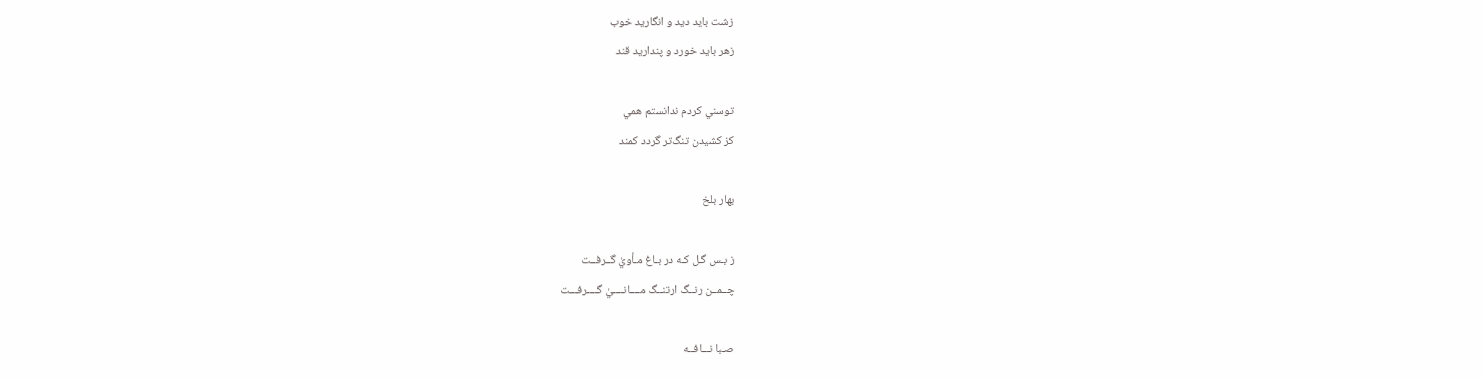زشت بايد ديد و انگاريد خوب
زهر بايد خورد و پنداريد قند

توسني کردم ندانستم همي
کز کشيدن تنگ‌‌تر گردد کمند

بهار بلخ

ز بـس گـل کـه در بـاغ مـأويٰ گــرفــت
چــمــن رنــگ ارتنــگ مــــانــــيٰ گــــرفـــت

صـبا نـــافــه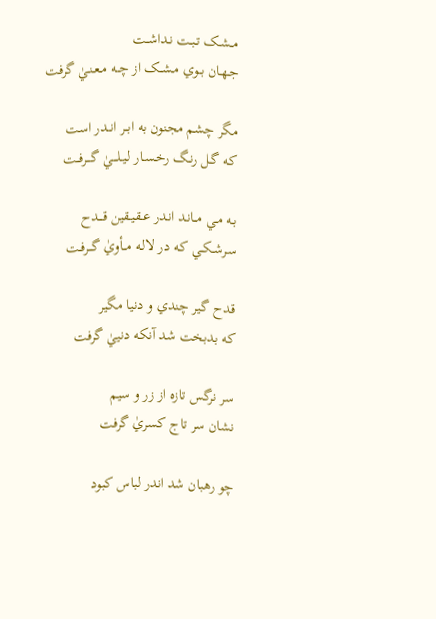مــشـک تـبـت نـداشــت
جـهـان بــوي مـشــک از چــه مـعـنـيٰ گرفت

مگر چشم مجنون به ابــر انــدر است
کـه گـل رنـگ رخـسـار لـيـلــــيٰ گـــرفــت

بـه مـي مــانـد انـدر عـقـيـقين قـــدح
سـرشـکـي کـه در لالـه مــأويٰ گـــرفـت

قدح گير چندي و دنيا مگير
که بدبخت شد آنکه دنييٰ گرفت

سر نرگس تازه از زر و سيم
نشان سر تاج کسريٰ گرفت

چو رهبان شد اندر لباس کبود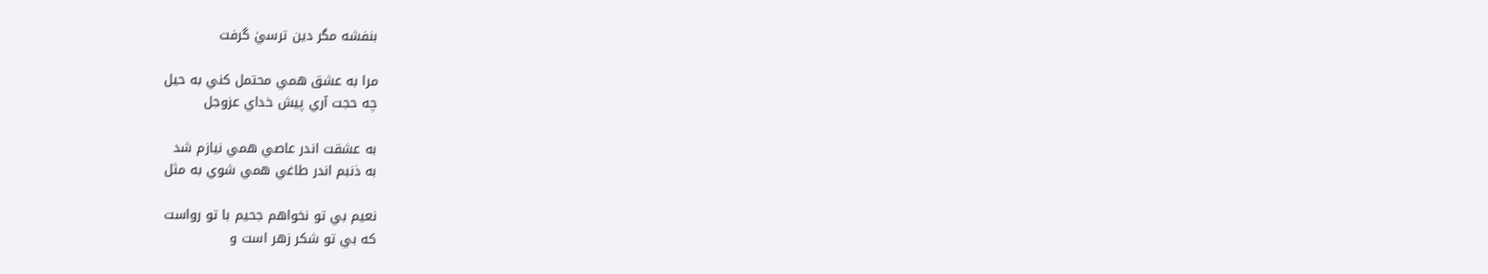بنفشه مگر دين ترسيٰ گرفت

مرا به عشق همي محتمل کني به حيل
چه حجت آري پيش خداي عزوجل

به عشقت اندر عاصي همي نيازم شد
به ذنبم اندر طاغي همي شوي به مثل

نعيم بي تو نخواهم جحيم با تو رواست
که بي تو شکر زهر است و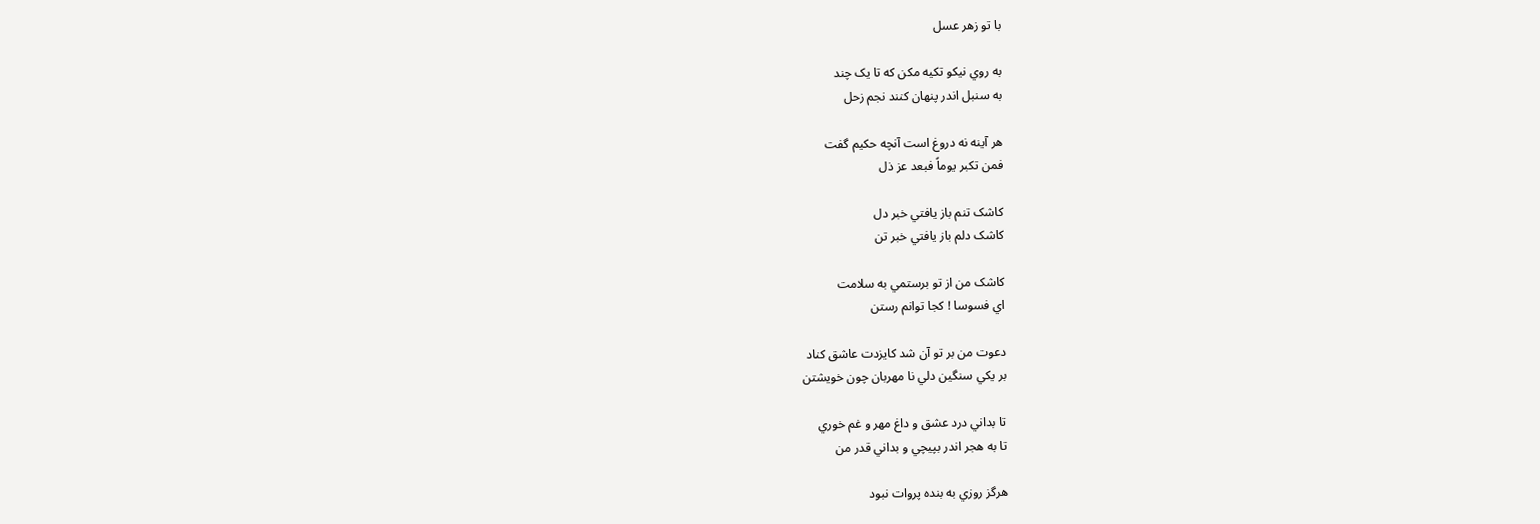با تو زهر عسل

به روي نيکو تکيه مکن که تا يک چند
به سنبل اندر پنهان کنند نجم زحل

هر آينه نه دروغ است آنچه حکيم گفت
فمن تکبر يوماً فبعد عز ذل

کاشک تنم باز يافتي خبر دل
کاشک دلم باز يافتي خبر تن

کاشک من از تو برستمي به سلامت
اي فسوسا ! کجا توانم رستن

دعوت من بر تو آن شد کايزدت عاشق کناد
بر يکي سنگين دلي نا مهربان چون خويشتن

تا بداني درد عشق و داغ مهر و غم خوري
تا به هجر اندر بپيچي و بداني قدر من

هرگز روزي به بنده پروات نبود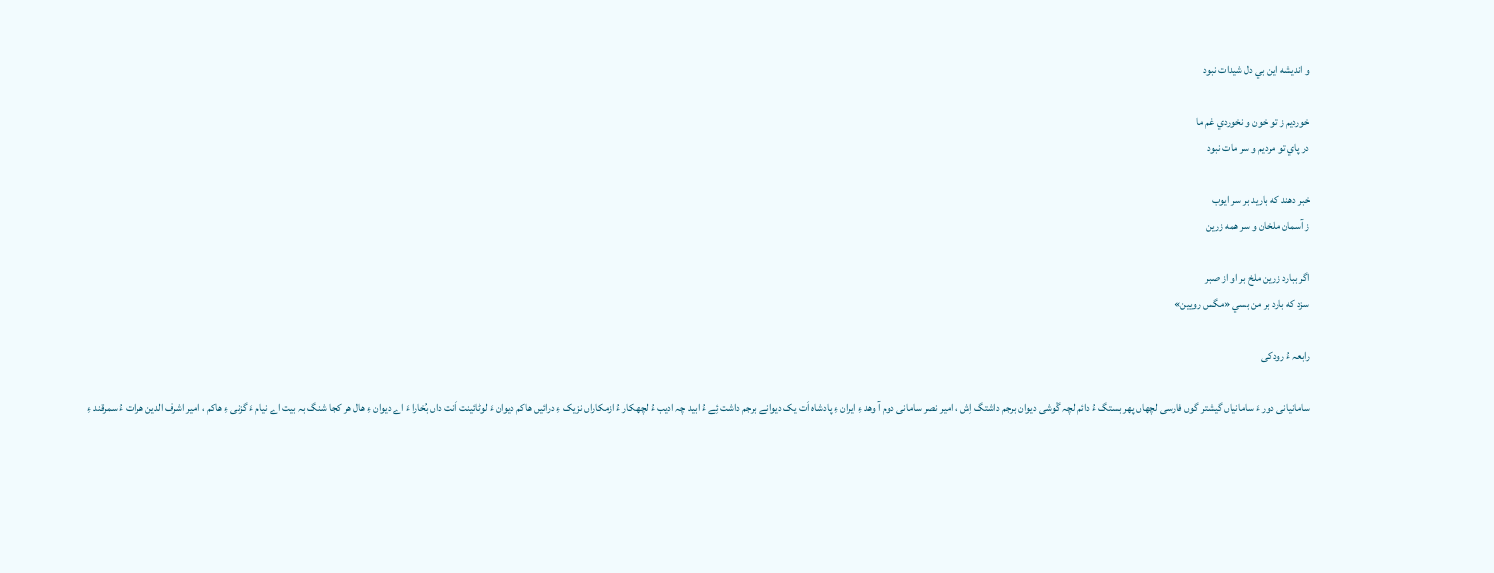و انديشه اين بي دل شيدات نبود

خورديم ز تو خون و نخوردي غم ما
در پاي تو مرديم و سر مات نبود

خبر دهند که باريد بر سر ايوب
ز آسمان ملخان و سر همه زرين

اگر ببارد زرين ملخ بر او از صبر
سزد که بارد بر من بسي «مگس رويين»

رابعہ ءُ رودکی

سامانیانی دور ءَ سامانیاں گیشتر گوں فارسی لچھاں پھر بستگ ءُ دائم لچہ گْوشی دیوان برجم داشتگ اِش ، امیر نصر سامانی دوم آ وھد ءِ ایران ءِ پادشاہ اَت یک دیوانے برجم داشت ئِے ءُ ابید چہ ادیب ءُ لچھکار ءُ ازمکاراں نزیک ءِ درائیں ھاکم دیوان ءَ لوٹائینت اَنت داں بُخارا ءَ اے دیوان ءِ ھال ھر کجا شنگ بہ بیت اے نیام ءَ گزنی ءِ ھاکم ، امیر اشرف الدین ھرات ءُ سمرقند ءِ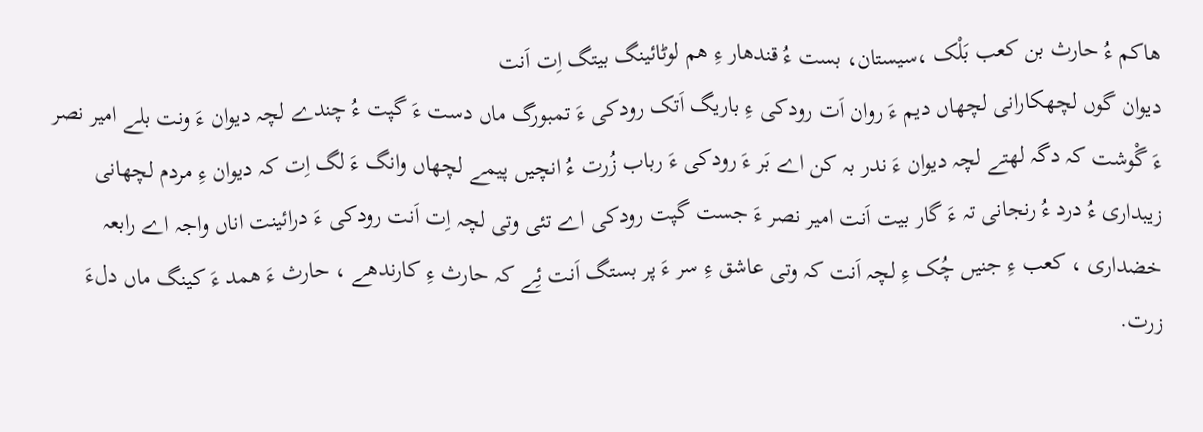ھاکم ءُ حارث بن کعب بَلْک ،سیستان، بست ءُ قندھار ءِ ھم لوٹائینگ بیتگ اِت اَنت
دیوان گوں لچھکارانی لچھاں دیم ءَ روان اَت رودکی ءِ باریگ اَتک رودکی ءَ تمبورگ ماں دست ءَ گپت ءُ چندے لچہ دیوان ءَ ونت بلے امیر نصر ءَ گْوشت کہ دگہ لھتے لچہ دیوان ءَ ندر بہ کن اے بَر ءَ رودکی ءَ رباب زُرت ءُ انچیں پیمے لچھاں وانگ ءَ لگ اِت کہ دیوان ءِ مردم لچھانی زیبداری ءُ درد ءُ رنجانی تہ ءَ گار بیت اَنت امیر نصر ءَ جست گپت رودکی اے تئی وتی لچہ اِت اَنت رودکی ءَ درائینت اناں واجہ اے رابعہ خضداری ، کعب ءِ جنیں چُک ءِ لچہ اَنت کہ وتی عاشق ءِ سر ءَ پر بستگ اَنت ئِے کہ حارث ءِ کارندھے ، حارث ءَ ھمد ءَ کینگ ماں دلءَ زرت.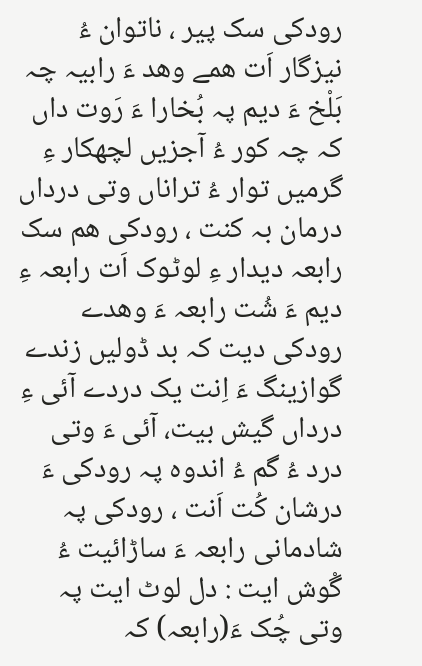رودکی سک پیر ، ناتوان ءُ نیزگار اَت ھمے وھد ءَ رابیہ چہ بَلْخ ءَ دیم پہ بُخارا ءَ رَوت داں کہ چہ کور ءُ آجزیں لچھکار ءِ گرمیں توار ءُ تراناں وتی درداں درمان بہ کنت ، رودکی ھم سک رابعہ دیدار ءِ لوٹوک اَت رابعہ ءِ دیم ءَ شُت رابعہ ءَ وھدے رودکی دیت کہ بد ڈولیں زندے گوازینگ ءَ اِنت یک دردے آئی ءِ درداں گیش بیت، آئی ءَ وتی درد ءُ گم ءُ اندوہ پہ رودکی ءَ درشان کُت اَنت ، رودکی پہ شادمانی رابعہ ءَ ساڑائیت ءُ گْوش ایت : دل لوٹ ایت پہ وتی چُک ءَ(رابعہ) کہ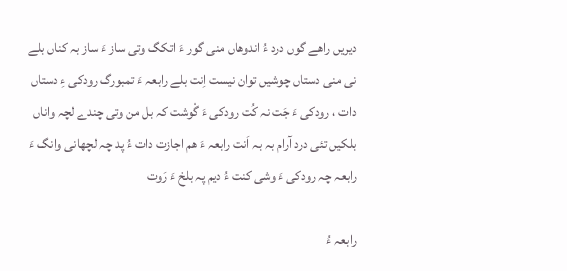دیریں راھے گوں درد ءُ اندوھاں منی گور ءَ اتکگ وتی ساز ءَ ساز بہ کناں بلے نی منی دستاں چوشیں توان نیست اِنت بلے رابعہ ءَ تمبورگ رودکی ءِ دستاں دات ، رودکی ءَ جَت نہ کُت رودکی ءَ گْوشت کہ بل من وتی چندے لچہ واناں بلکیں تئی درد آرام بہ بہ اَنت رابعہ ءَ ھم اجازت دات ءُ پد چہ لچھانی وانگ ءَ رابعہ چہ رودکی ءَ وشی کنت ءُ دیم پہ بلخ ءَ رَوت

رابعہ ءُ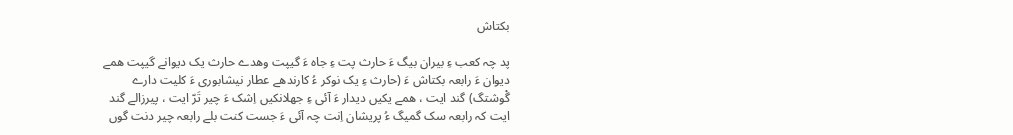بکتاش

پد چہ کعب ءِ بیران بیگ ءَ حارث پت ءِ جاہ ءَ گیپت وھدے حارث یک دیوانے گیپت ھمے دیوان ءَ رابعہ بکتاش ءَ (حارث ءِ یک نوکر ءُ کارندھے عطار نیشابوری ءَ کلیت دارے گْوشتگ) گند ایت ، ھمے یکیں دیدار ءَ آئی ءِ جھلانکیں اِشک ءَ چیر تَرّ ایت ، پیرزالے گند ایت کہ رابعہ سک گمیگ ءُ پریشان اِنت چہ آئی ءَ جست کنت بلے رابعہ چیر دنت گوں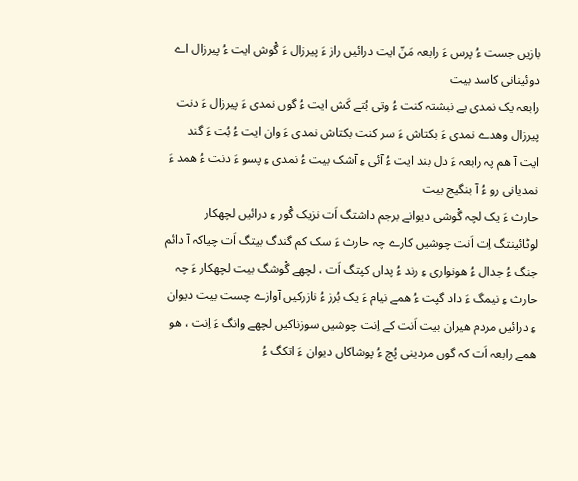بازیں جست ءُ پرس ءَ رابعہ مَنّ ایت درائیں راز ءَ پیرزال ءَ گْوش ایت ءُ پیرزال اے دوئینانی کاسد بیت
رابعہ یک نمدی یے نبشتہ کنت ءُ وتی بُتے کَش ایت ءُ گوں نمدی ءَ پیرزال ءَ دنت پیرزال وھدے نمدی ءَ بکتاش ءَ سر کنت بکتاش نمدی ءَ وان ایت ءُ بُت ءَ گند ایت آ ھم پہ رابعہ ءَ دل بند ایت ءُ آئی ءِ آشک بیت ءُ نمدی ءِ پسو ءَ دنت ءُ ھمد ءَ نمدیانی رو ءُ آ بنگیج بیت
حارث ءَ یک لچہ گْوشی دیوانے برجم داشتگ اَت نزیک گْور ءِ درائیں لچھکار لوٹائینتگ اِت اَنت چوشیں کارے چہ حارث ءَ سک کم گندگ بیتگ اَت چیاکہ آ دائم جنگ ءُ جدال ءُ ھونواری ءِ رند ءُ پداں کپتگ اَت ، لچھے گْوشگ بیت لچھکار ءَ چہ حارث ءِ نیمگ ءَ داد گپت ءُ ھمے نیام ءَ یک بُرز ءُ نازرکیں آوازے چست بیت دیوان ءِ درائیں مردم ھیران بیت اَنت کے اِنت چوشیں سوزناکیں لچھے وانگ ءَ اِنت ، ھو ھمے رابعہ اَت کہ گوں مردینی پُچ ءُ پوشاکاں دیوان ءَ اتکگ ءُ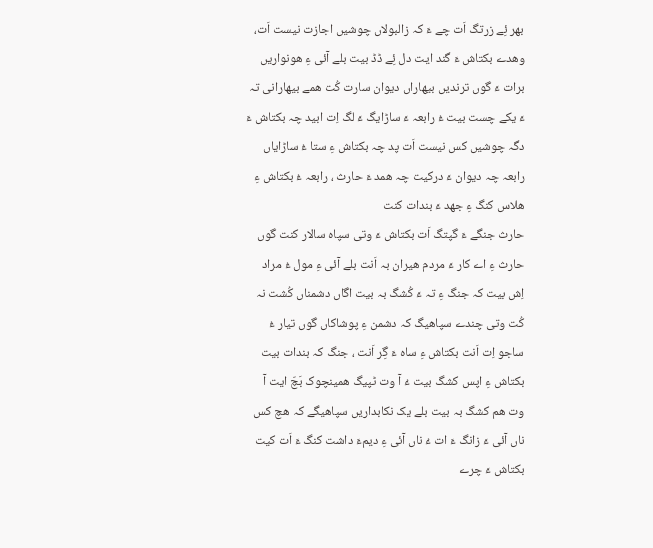بھر ئِے زرتگ اَت چے ءَ کہ زالبولاں چوشیں اجازت نیست اَت، وھدے بکتاش ءَ گند ایت دل ئِے ڈڈ بیت بلے آئی ءِ ھونواریں برات ءَ گوں ترندیں بیھاراں دیوان سارت کُت ھمے بیھارانی تہ ءَ یکے چست بیت ءُ رابعہ ءَ ساڑایگ ءَ لگ اِت ابید چہ بکتاش ءَ دگہ چوشیں کس نیست اَت پد چہ بکتاش ءِ ستا ءُ ساڑایاں رابعہ چہ دیوان ءَ درکیت چہ ھمد ءَ حارث ، رابعہ ءُ بکتاش ءِ ھلاس کنگ ءِ جھد ءَ بندات کنت
حارث جنگے ءَ گپتگ اَت بکتاش ءَ وتی سپاہ سالار کنت گوں حارث ءِ اے کار ءَ مردم ھیران بہ اَنت بلے آئی ءِ مول ءُ مراد اِش بیت کہ جنگ ءِ تہ ءَ کُشگ بہ بیت اگاں دشمناں کُشت نہ کُت وتی چندے سپاھیگ کہ دشمن ءِ پوشاکاں گوں تیار ءُ ساجو اِت اَنت بکتاش ءِ ساہ ءَ گِر اَنت ، جنگ کہ بندات بیت بکتاش ءِ اپس کشگ بیت ءُ آ وت ٹپیگ ھمینچوک بَچّ ایت آ وت ھم کشگ بہ بیت بلے یک نکابداریں سپاھیگے کہ ھچ کس ناں آئی ءَ زانگ ءَ ات ءُ ناں آئی ءِ دیمءَ داشت کنگ ءَ اَت کیت بکتاش ءَ چرے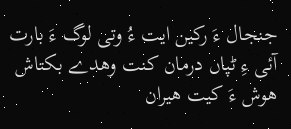جنجال ءَ رکین ایت ءُ وتی لوگ ءَ بارت آئی ءِ ٹپاں درمان کنت وھدے بکتاش ھوش ءَ کیت ھیران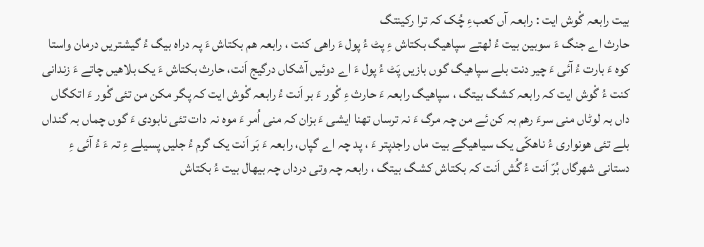بیت رابعہ گْوش ایت : رابعہ آں کعبءِ چُک کہ ترا رکینتگ
حارث اے جنگ ءَ سوبین بیت ءُ لھتے سپاھیگ بکتاش ءِ پٹ ءُ پول ءَ راھی کنت ، رابعہ ھم بکتاش ءَ پہ دراہ بیگ ءُ گیشتریں درمان واستا کوہ ءَ بارت ءُ آئی ءَ چیر دنت بلے سپاھیگ گوں بازیں پَٹ ءُ پول ءَ اے دوئیں آشکاں درگیج اَنت، حارث بکتاش ءَ یک بلاھیں چاتے ءَ زندانی کنت ءُ گْوش ایت کہ رابعہ کشگ بیتگ ، سپاھیگ رابعہ ءَ حارث ءِ گْور ءَ بر اَنت ءُ رابعہ گْوش ایت کہ پگر مکن من تئی گْور ءَ اتکگاں داں بہ لوٹاں منی سرءَ رھم بہ کن ئے من چہ مرگ ءَ نہ ترساں تھنا ایشی ءَ بزان کہ منی اُمر ءَ موہ نہ دات تئی نابودی ءَ گوں چماں بہ گنداں بلے تئی ھونواری ءُ ناھکّی یک سیاھیگے بیت ماں راجدپتر ءَ ، پد چہ اے گپاں، رابعہ ءَ بَر اَنت یک گرم ءُ جلیں پسیلے ءِ تہ ءَ ءُ آئی ءِ دستانی شھرگاں بُرّ اَنت ءُ گُش اَنت کہ بکتاش کشگ بیتگ ، رابعہ چہ وتی درداں چہ بیھال بیت ءُ بکتاش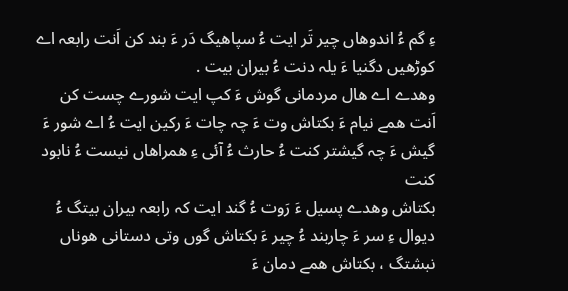ءِ گم ءُ اندوھاں چیر تَر ایت ءُ سپاھیگ دَر ءَ بند کن اَنت رابعہ اے کوڑھیں دگنیا ءَ یلہ دنت ءُ بیران بیت .
وھدے اے ھال مردمانی گوش ءَ کپ ایت شورے چست کن اَنت ھمے نیام ءَ بکتاش وت ءَ چہ چات ءَ رکین ایت ءُ اے شور ءَ گیش ءَ چہ گیشتر کنت ءُ حارث ءُ آئی ءِ ھمراھاں نیست ءُ نابود کنت
بکتاش وھدے پسیل ءَ رَوت ءُ گند ایت کہ رابعہ بیران بیتگ ءُ دیوال ءِ سر ءَ چاربند ءُ چیر ءَ بکتاش گوں وتی دستانی ھوناں نبشتگ ، بکتاش ھمے دمان ءَ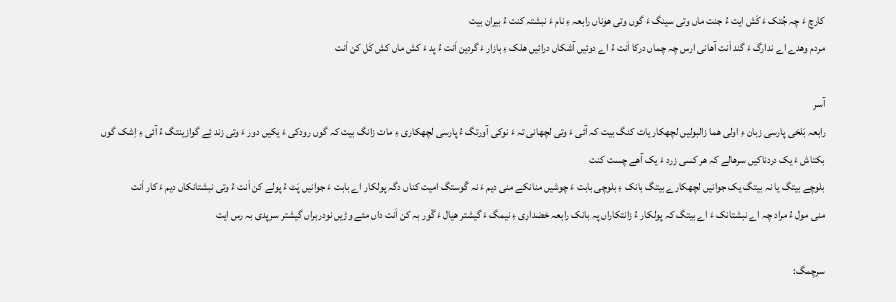کارچ ءَ چہ جُتک ءَ کَش ایت ءُ جنت ماں وتی سینگ ءَ گوں وتی ھوناں رابعہ ءِ نام ءَ نبشتہ کنت ءُ بیران بیت
مردم وھدے اے ندارگ ءَ گند اَنت آھانی ارس چہ چماں درکا اَنت ءُ اے دوئیں آشکاں درائیں هلک ءِ بازار ءَ گردین اَنت ءُ پد ءَ کش ماں کش کَل کن اَنت

آسر
رابعہ بَلخی پارسی زبان ءِ اولی ھما زالبولیں لچھکار یات کنگ بیت کہ آئی ءَ وتی لچھانی تہ ءَ نوکی آورتگ ءُ پارسی لچھکاری ءِ مات زانگ بیت کہ گوں رودکی ءَ یکیں دور ءَ وتی زند ئِے گوازینتگ ءُ آئی ءِ اِشک گوں بکتاش ءَ یک دردناکیں سرھالے کہ ھر کسی زرد ءَ یک آھے چست کنت
بلوچے بیتگ یا نہ بیتگ یک جوانیں لچھکارے بیتگ بانک ءِ بلوچی بابت ءَ چوشیں منانکے منی دیم ءَ نہ گْوستگ امیت کناں دگہ پولکار اے بابت ءَ جوانیں پَٹ ءُ پولے کن اَنت ءُ وتی نبشتانکاں دیم ءَ کار اَنت
منی مول ءُ مراد چہ اے نبشتانک ءَ اے بیتگ کہ پولکار ءُ زانتکاراں پہ بانک رابعہ خضداری ءِ نیمگ ءَ گیشتر ھیال ءَ گْور بہ کن اَنت داں مئے وڑیں نودربراں گیشتر سرپدی بہ رس ایت

سرچمگ: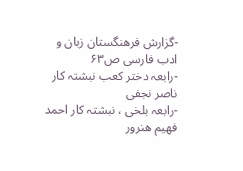-گزارش فرھنگستان زبان و ادب فارسی ص۶۳
-رابعہ دختر کعب نبشتہ کار ناصر نجفی
-رابعہ بلخی ، نبشتہ کار احمد فھیم ھنرور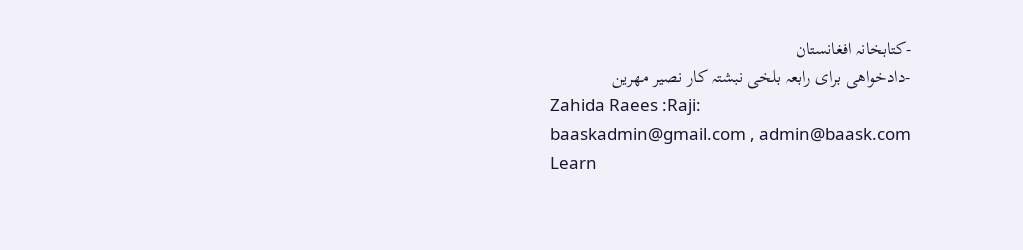-کتابخانہ افغانستان
-دادخواھی برای رابعہ بلخی نبشتہ کار نصیر مھرین
Zahida Raees :Raji:
baaskadmin@gmail.com , admin@baask.com
Learn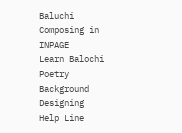Baluchi Composing in INPAGE
Learn Balochi Poetry Background Designing
Help Line